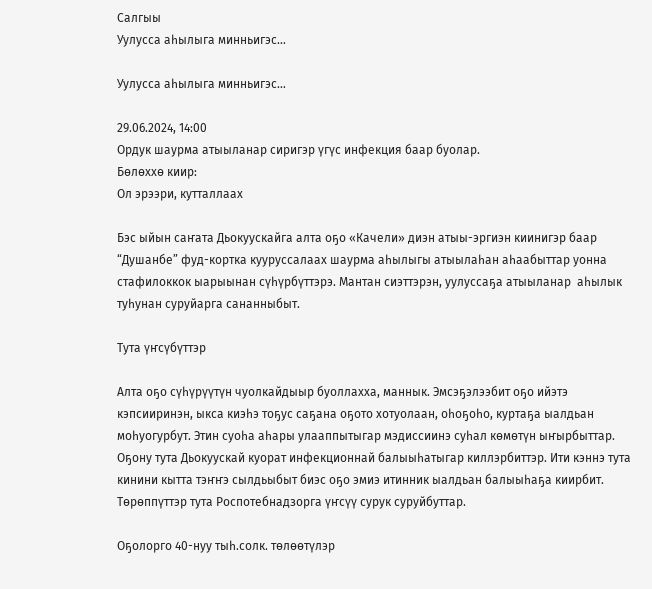Салгыы
Уулусса аһылыга минньигэс…

Уулусса аһылыга минньигэс…

29.06.2024, 14:00
Ордук шаурма атыыланар сиригэр үгүс инфекция баар буолар.
Бөлөххө киир:
Ол эрээри, кутталлаах

Бэс ыйын саҥата Дьокуускайга алта оҕо «Качели» диэн атыы-эргиэн киинигэр баар “Душанбе” фуд-кортка кууруссалаах шаурма аһылыгы атыылаһан аһаабыттар уонна стафилоккок ыарыынан сүһүрбүттэрэ. Мантан сиэттэрэн, уулуссаҕа атыыланар  аһылык туһунан суруйарга сананныбыт.

Тута үҥсүбүттэр

Алта оҕо сүһүрүүтүн чуолкайдыыр буоллахха, маннык. Эмсэҕэлээбит оҕо ийэтэ кэпсииринэн, ыкса киэһэ тоҕус саҕана оҕото хотуолаан, оһоҕоһо, куртаҕа ыалдьан моһуогурбут. Этин суоһа аһары улааппытыгар мэдиссиинэ суһал көмөтүн ыҥырбыттар. Оҕону тута Дьокуускай куорат инфекционнай балыыһатыгар киллэрбиттэр. Ити кэннэ тута кинини кытта тэҥҥэ сылдьыбыт биэс оҕо эмиэ итинник ыалдьан балыыһаҕа киирбит. Төрөппүттэр тута Роспотебнадзорга үҥсүү сурук суруйбуттар.

Оҕолорго 40-нуу тыһ.солк. төлөөтүлэр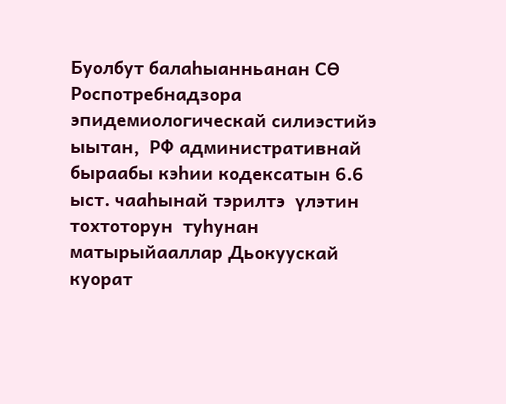Буолбут балаһыанньанан СӨ Роспотребнадзора эпидемиологическай силиэстийэ ыытан,  РФ административнай быраабы кэһии кодексатын 6.6 ыст. чааһынай тэрилтэ  үлэтин тохтоторун  туһунан матырыйааллар Дьокуускай куорат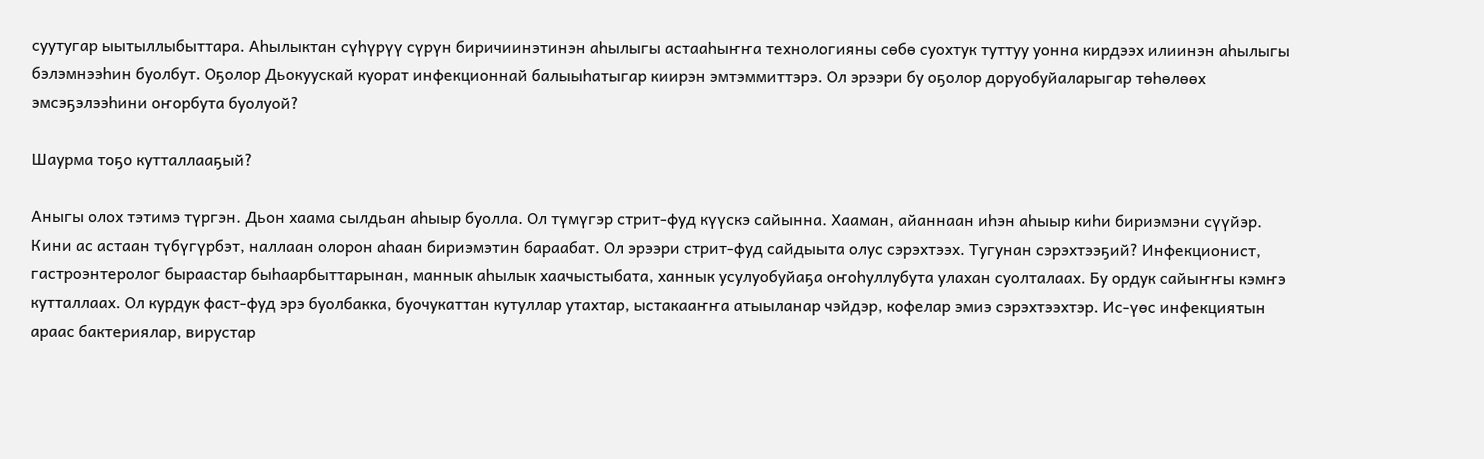суутугар ыытыллыбыттара. Аһылыктан сүһүрүү сүрүн биричиинэтинэн аһылыгы астааһыҥҥа технологияны сөбө суохтук туттуу уонна кирдээх илиинэн аһылыгы бэлэмнээһин буолбут. Оҕолор Дьокуускай куорат инфекционнай балыыһатыгар киирэн эмтэммиттэрэ. Ол эрээри бу оҕолор доруобуйаларыгар төһөлөөх эмсэҕэлээһини оҥорбута буолуой?

Шаурма тоҕо кутталлааҕый?

Аныгы олох тэтимэ түргэн. Дьон хаама сылдьан аһыыр буолла. Ол түмүгэр стрит-фуд күүскэ сайынна. Хааман, айаннаан иһэн аһыыр киһи бириэмэни сүүйэр. Кини ас астаан түбүгүрбэт, наллаан олорон аһаан бириэмэтин бараабат. Ол эрээри стрит-фуд сайдыыта олус сэрэхтээх. Тугунан сэрэхтээҕий? Инфекционист, гастроэнтеролог быраастар быһаарбыттарынан, маннык аһылык хаачыстыбата, ханнык усулуобуйаҕа оҥоһуллубута улахан суолталаах. Бу ордук сайыҥҥы кэмҥэ кутталлаах. Ол курдук фаст-фуд эрэ буолбакка, буочукаттан кутуллар утахтар, ыстакааҥҥа атыыланар чэйдэр, кофелар эмиэ сэрэхтээхтэр. Ис-үөс инфекциятын араас бактериялар, вирустар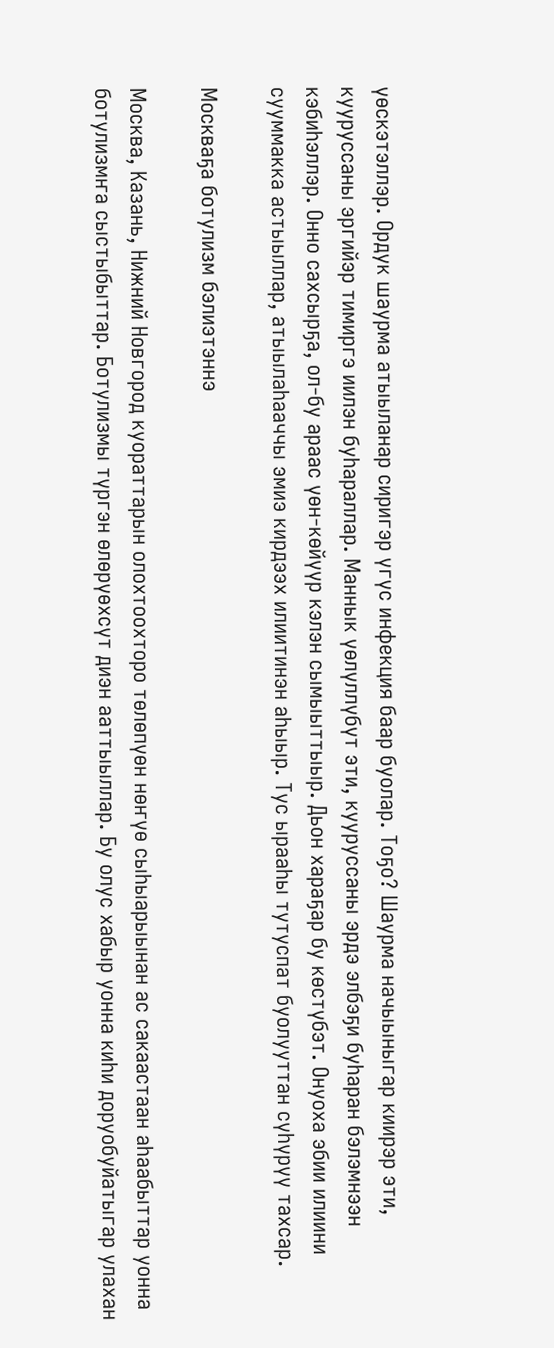үөскэтэллэр. Ордук шаурма атыыланар сиригэр үгүс инфекция баар буолар. Тоҕо? Шаурма начыыныгар киирэр эти, кууруссаны эргийэр тимиргэ иилэн буһараллар. Маннык үөлүллүбүт эти, кууруссаны эрдэ элбэҕи буһаран бэлэмнээн кэбиһэллэр. Онно сахсырҕа, ол-бу араас үөн-көйүүр кэлэн сымыыттыыр. Дьон хараҕар бу көстүбэт. Онуоха эбии илиини сууммакка астыыллар, атыылаһааччы эмиэ кирдээх илиитинэн аһыыр. Тус ырааһы тутуспат буолууттан сүһүрүү тахсар.

Москваҕа ботулизм бэлиэтэннэ

Москва, Казань, Нижний Новгород куораттарын олохтоохторо төлөпүөн нөҥүө сыһыарыынан ас сакаастаан аһаабыттар уонна ботулизмҥа сыстыбыттар. Ботулизмы түргэн өлөрүөхсүт диэн ааттыыллар. Бу олус хабыр уонна киһи доруобуйатыгар улахан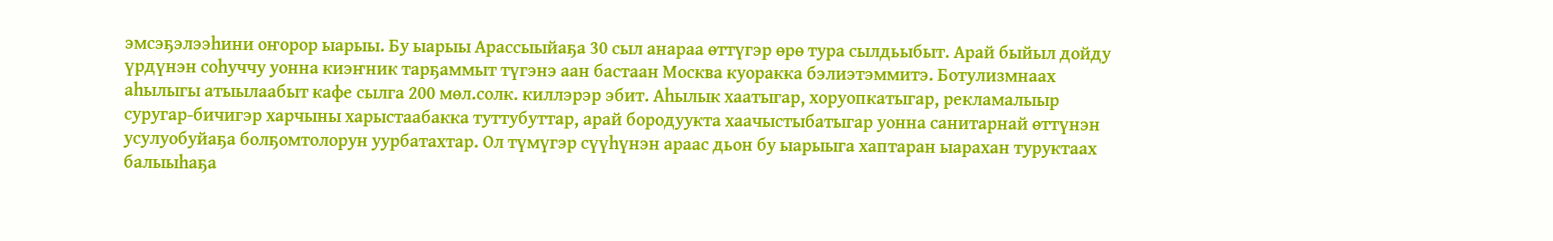эмсэҕэлээһини оҥорор ыарыы. Бу ыарыы Арассыыйаҕа 30 сыл анараа өттүгэр өрө тура сылдьыбыт. Арай быйыл дойду үрдүнэн соһуччу уонна киэҥник тарҕаммыт түгэнэ аан бастаан Москва куоракка бэлиэтэммитэ. Ботулизмнаах аһылыгы атыылаабыт кафе сылга 200 мөл.солк. киллэрэр эбит. Аһылык хаатыгар, хоруопкатыгар, рекламалыыр суругар-бичигэр харчыны харыстаабакка туттубуттар, арай бородуукта хаачыстыбатыгар уонна санитарнай өттүнэн усулуобуйаҕа болҕомтолорун уурбатахтар. Ол түмүгэр сүүһүнэн араас дьон бу ыарыыга хаптаран ыарахан туруктаах балыыһаҕа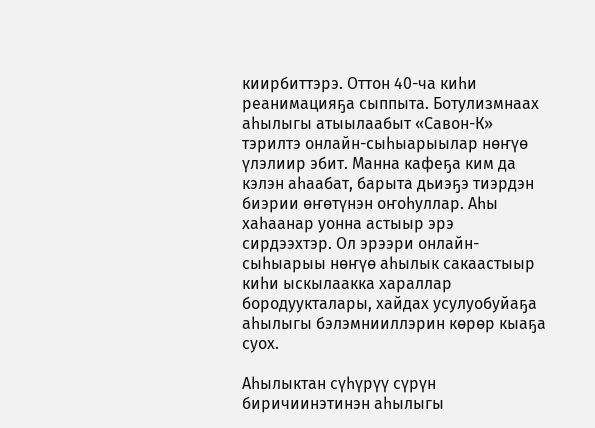киирбиттэрэ. Оттон 40-ча киһи реанимацияҕа сыппыта. Ботулизмнаах аһылыгы атыылаабыт «Савон-К» тэрилтэ онлайн-сыһыарыылар нөҥүө үлэлиир эбит. Манна кафеҕа ким да кэлэн аһаабат, барыта дьиэҕэ тиэрдэн биэрии өҥөтүнэн оҥоһуллар. Аһы хаһаанар уонна астыыр эрэ сирдээхтэр. Ол эрээри онлайн-сыһыарыы нөҥүө аһылык сакаастыыр киһи ыскылаакка хараллар бородуукталары, хайдах усулуобуйаҕа аһылыгы бэлэмнииллэрин көрөр кыаҕа суох.

Аһылыктан сүһүрүү сүрүн биричиинэтинэн аһылыгы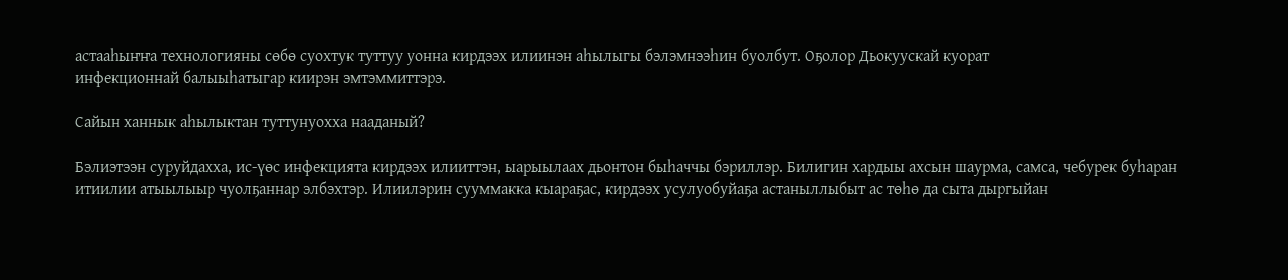астааһыҥҥа технологияны сөбө суохтук туттуу уонна кирдээх илиинэн аһылыгы бэлэмнээһин буолбут. Оҕолор Дьокуускай куорат
инфекционнай балыыһатыгар киирэн эмтэммиттэрэ.

Сайын ханнык аһылыктан туттунуохха нааданый?

Бэлиэтээн суруйдахха, ис-үөс инфекцията кирдээх илииттэн, ыарыылаах дьонтон быһаччы бэриллэр. Билигин хардыы ахсын шаурма, самса, чебурек буһаран итиилии атыылыыр чуолҕаннар элбэхтэр. Илиилэрин сууммакка кыараҕас, кирдээх усулуобуйаҕа астаныллыбыт ас төһө да сыта дыргыйан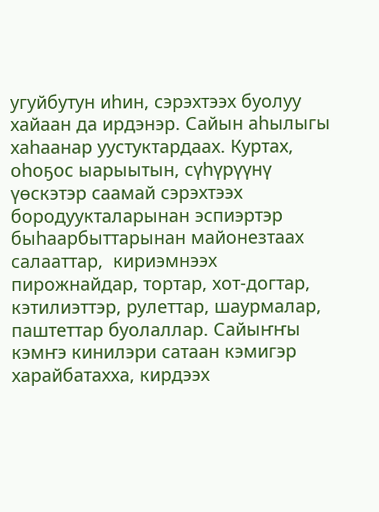угуйбутун иһин, сэрэхтээх буолуу хайаан да ирдэнэр. Сайын аһылыгы хаһаанар уустуктардаах. Куртах, оһоҕос ыарыытын, сүһүрүүнү үөскэтэр саамай сэрэхтээх бородуукталарынан эспиэртэр быһаарбыттарынан майонезтаах салааттар,  кириэмнээх пирожнайдар, тортар, хот-догтар, кэтилиэттэр, рулеттар, шаурмалар, паштеттар буолаллар. Сайыҥҥы кэмҥэ кинилэри сатаан кэмигэр харайбатахха, кирдээх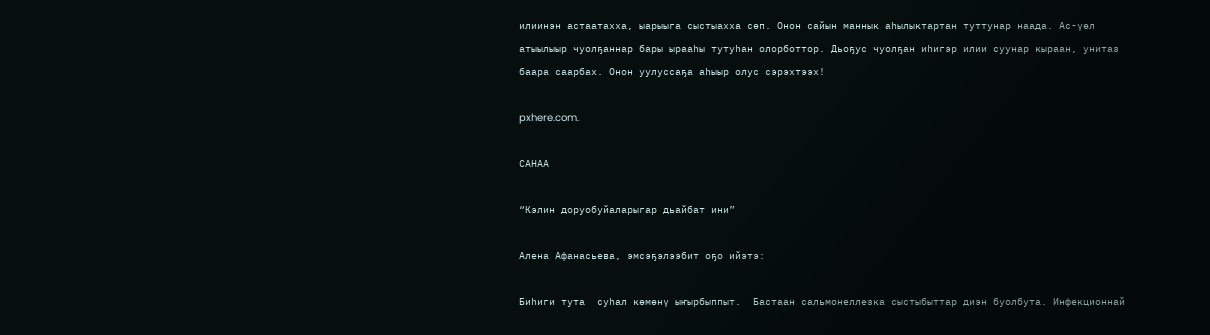илиинэн астаатахха, ыарыыга сыстыахха сөп. Онон сайын маннык аһылыктартан туттунар наада. Ас-үөл атыылыыр чуолҕаннар бары ырааһы тутуһан олорботтор. Дьоҕус чуолҕан иһигэр илии суунар кыраан, унитаз баара саарбах. Онон уулуссаҕа аһыыр олус сэрэхтээх!

pxhere.com.

САНАА

“Кэлин доруобуйаларыгар дьайбат ини”

Алена Афанасьева, эмсэҕэлээбит оҕо ийэтэ:

Биһиги тута  суһал көмөнү ыҥырбыппыт.  Бастаан сальмонеллезка сыстыбыттар диэн буолбута. Инфекционнай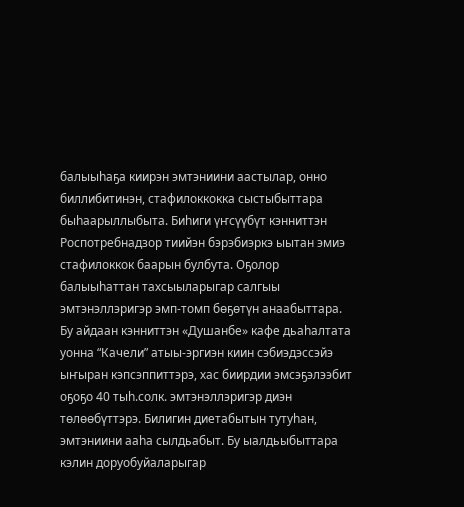балыыһаҕа киирэн эмтэниини аастылар, онно биллибитинэн, стафилоккокка сыстыбыттара быһаарыллыбыта. Биһиги үҥсүүбүт кэнниттэн Роспотребнадзор тиийэн бэрэбиэркэ ыытан эмиэ стафилоккок баарын булбута. Оҕолор балыыһаттан тахсыыларыгар салгыы эмтэнэллэригэр эмп-томп бөҕөтүн анаабыттара. Бу айдаан кэнниттэн «Душанбе» кафе дьаһалтата уонна “Качели” атыы-эргиэн киин сэбиэдэссэйэ ыҥыран кэпсэппиттэрэ, хас биирдии эмсэҕэлээбит оҕоҕо 40 тыһ.солк. эмтэнэллэригэр диэн төлөөбүттэрэ. Билигин диетабытын тутуһан, эмтэниини ааһа сылдьабыт. Бу ыалдьыбыттара кэлин доруобуйаларыгар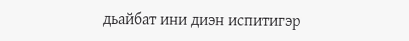дьайбат ини диэн испитигэр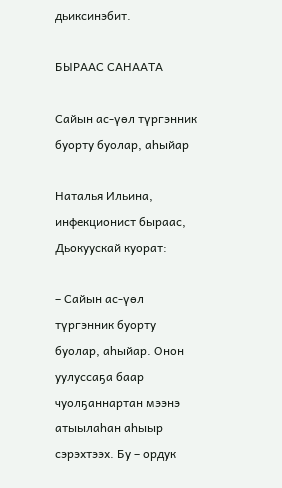дьиксинэбит.

БЫРААС САНААТА

Сайын ас-үөл түргэнник буорту буолар, аһыйар

Наталья Ильина, инфекционист быраас, Дьокуускай куорат:

– Сайын ас-үөл түргэнник буорту буолар, аһыйар. Онон уулуссаҕа баар чуолҕаннартан мээнэ атыылаһан аһыыр сэрэхтээх. Бу – ордук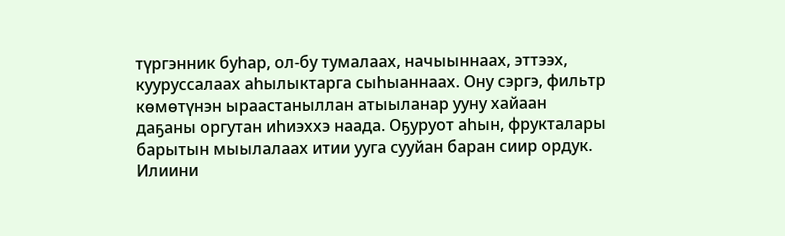түргэнник буһар, ол-бу тумалаах, начыыннаах, эттээх, кууруссалаах аһылыктарга сыһыаннаах. Ону сэргэ, фильтр көмөтүнэн ыраастаныллан атыыланар ууну хайаан даҕаны оргутан иһиэххэ наада. Оҕуруот аһын, фрукталары барытын мыылалаах итии ууга сууйан баран сиир ордук. Илиини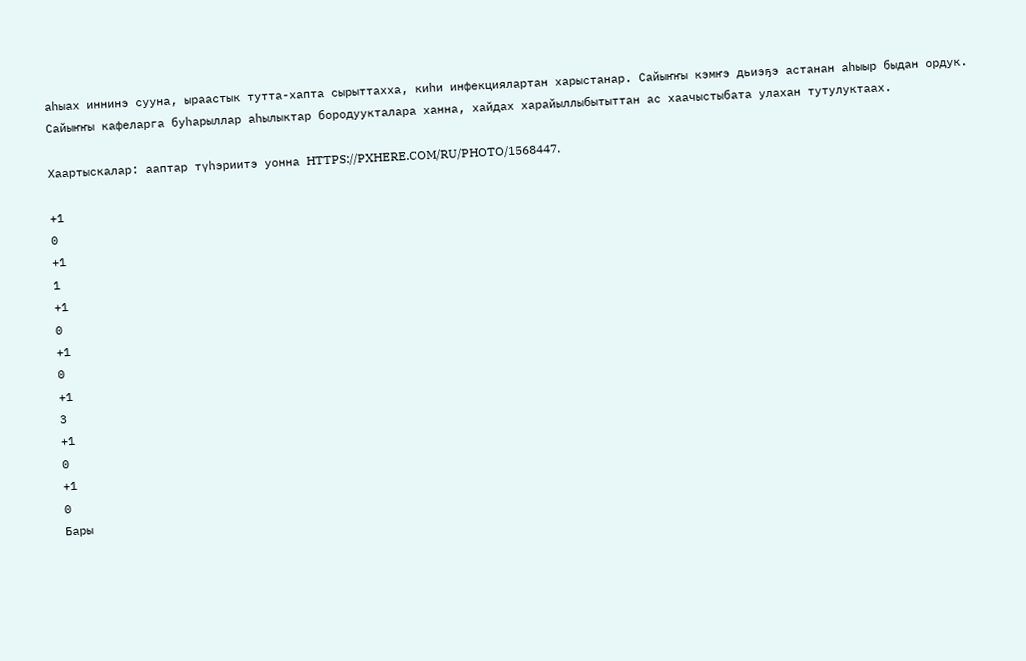аһыах иннинэ сууна, ыраастык тутта-хапта сырыттахха, киһи инфекциялартан харыстанар. Сайыҥҥы кэмҥэ дьиэҕэ астанан аһыыр быдан ордук. Сайыҥҥы кафеларга буһарыллар аһылыктар бородуукталара ханна, хайдах харайыллыбытыттан ас хаачыстыбата улахан тутулуктаах.

Хаартыскалар: ааптар түһэриитэ уонна HTTPS://PXHERE.COM/RU/PHOTO/1568447.

+1
0
+1
1
+1
0
+1
0
+1
3
+1
0
+1
0
Бары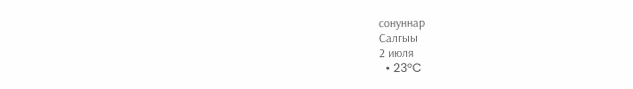сонуннар
Салгыы
2 июля
  • 23°C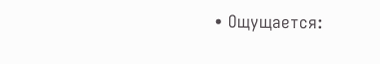• Ощущается: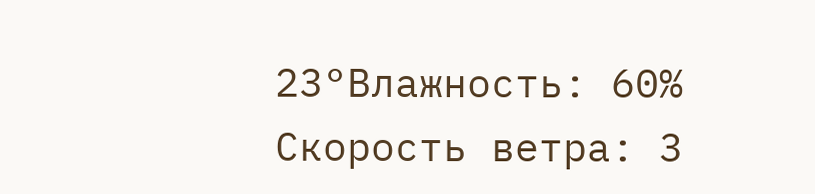23°Влажность: 60% Скорость ветра: 3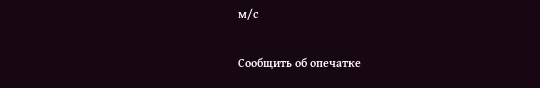м/с

Сообщить об опечатке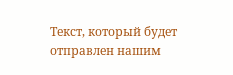Текст, который будет отправлен нашим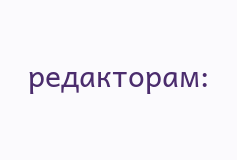редакторам: